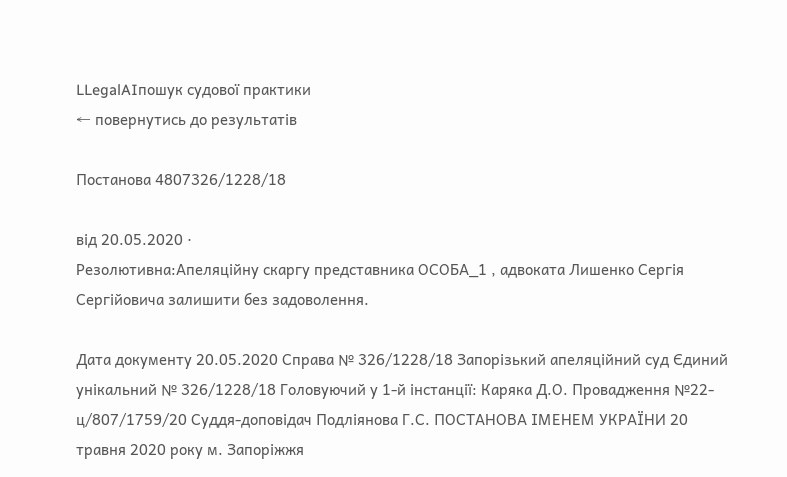LLegalAIпошук судової практики
← повернутись до результатів

Постанова 4807326/1228/18

від 20.05.2020 ·
Резолютивна:Апеляційну скаргу представника ОСОБА_1 , адвоката Лишенко Сергія Сергійовича залишити без задоволення.

Дата документу 20.05.2020 Справа № 326/1228/18 Запорізький апеляційний суд Єдиний унікальний № 326/1228/18 Головуючий у 1-й інстанції: Каряка Д.О. Провадження №22-ц/807/1759/20 Суддя-доповідач Подліянова Г.С. ПОСТАНОВА ІМЕНЕМ УКРАЇНИ 20 травня 2020 року м. Запоріжжя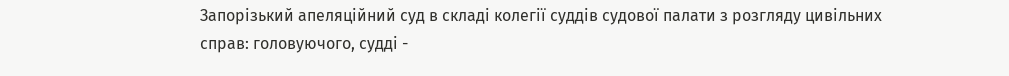Запорізький апеляційний суд в складі колегії суддів судової палати з розгляду цивільних справ: головуючого, судді -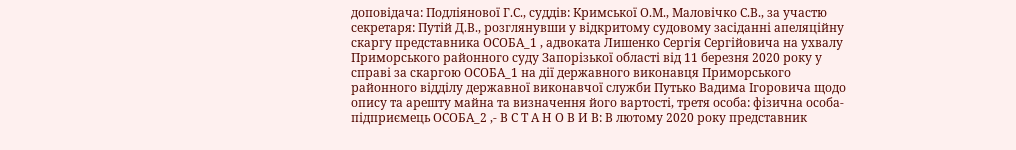доповідача: Подліянової Г.С., суддів: Кримської О.М., Маловічко С.В., за участю секретаря: Путій Д.В., розглянувши у відкритому судовому засіданні апеляційну скаргу представника ОСОБА_1 , адвоката Лишенко Сергія Сергійовича на ухвалу Приморського районного суду Запорізької області від 11 березня 2020 року у справі за скаргою ОСОБА_1 на дії державного виконавця Приморського районного відділу державної виконавчої служби Путько Вадима Ігоровича щодо опису та арешту майна та визначення його вартості, третя особа: фізична особа-підприємець ОСОБА_2 ,- В С Т А Н О В И В: В лютому 2020 року представник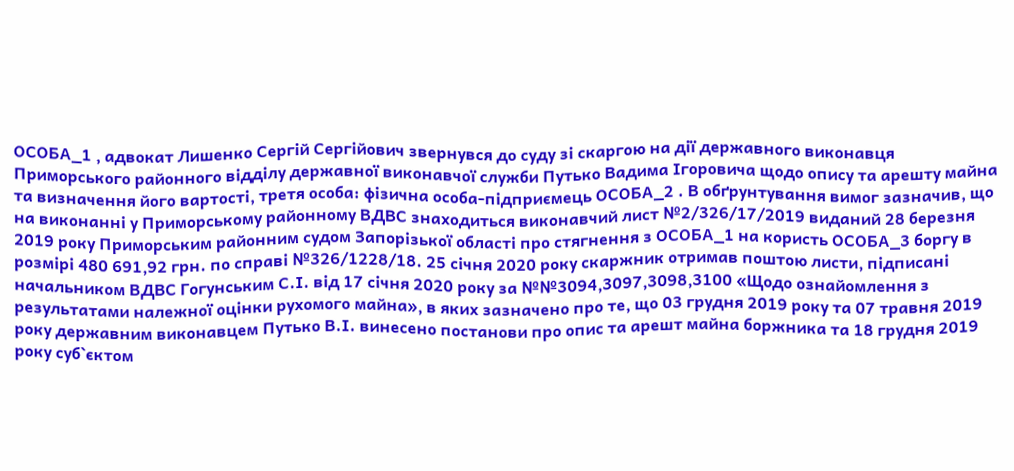ОСОБА_1 , адвокат Лишенко Сергій Сергійович звернувся до суду зі скаргою на дії державного виконавця Приморського районного відділу державної виконавчої служби Путько Вадима Ігоровича щодо опису та арешту майна та визначення його вартості, третя особа: фізична особа-підприємець ОСОБА_2 . В обґрунтування вимог зазначив, що на виконанні у Приморському районному ВДВС знаходиться виконавчий лист №2/326/17/2019 виданий 28 березня 2019 року Приморським районним судом Запорізької області про стягнення з ОСОБА_1 на користь ОСОБА_3 боргу в розмірі 480 691,92 грн. по справі №326/1228/18. 25 січня 2020 року скаржник отримав поштою листи, підписані начальником ВДВС Гогунським С.І. від 17 січня 2020 року за №№3094,3097,3098,3100 «Щодо ознайомлення з результатами належної оцінки рухомого майна», в яких зазначено про те, що 03 грудня 2019 року та 07 травня 2019 року державним виконавцем Путько В.І. винесено постанови про опис та арешт майна боржника та 18 грудня 2019 року суб`єктом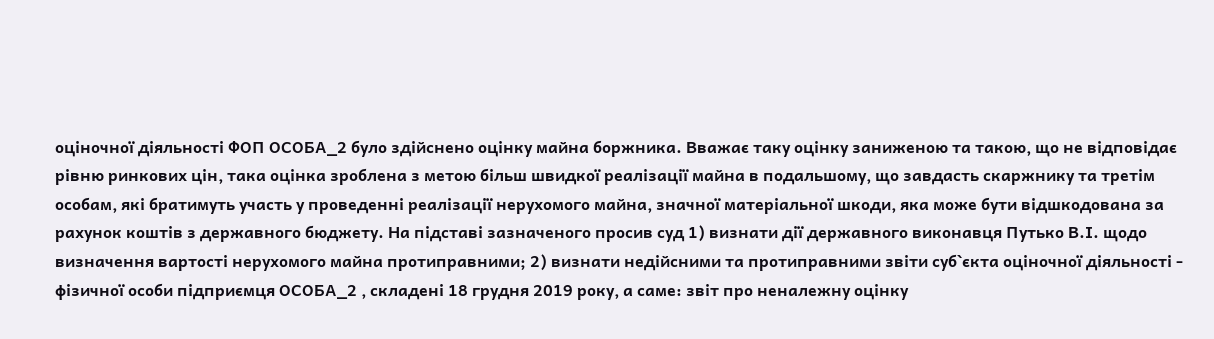оціночної діяльності ФОП ОСОБА_2 було здійснено оцінку майна боржника. Вважає таку оцінку заниженою та такою, що не відповідає рівню ринкових цін, така оцінка зроблена з метою більш швидкої реалізації майна в подальшому, що завдасть скаржнику та третім особам, які братимуть участь у проведенні реалізації нерухомого майна, значної матеріальної шкоди, яка може бути відшкодована за рахунок коштів з державного бюджету. На підставі зазначеного просив суд 1) визнати дії державного виконавця Путько В.І. щодо визначення вартості нерухомого майна протиправними; 2) визнати недійсними та протиправними звіти суб`єкта оціночної діяльності - фізичної особи підприємця ОСОБА_2 , складені 18 грудня 2019 року, а саме: звіт про неналежну оцінку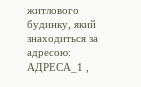житлового будинку, який знаходиться за адресою: АДРЕСА_1 ,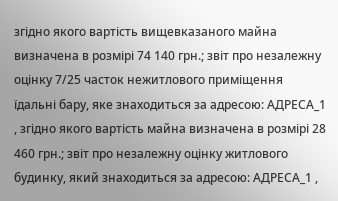згідно якого вартість вищевказаного майна визначена в розмірі 74 140 грн.; звіт про незалежну оцінку 7/25 часток нежитлового приміщення їдальні бару, яке знаходиться за адресою: АДРЕСА_1 , згідно якого вартість майна визначена в розмірі 28 460 грн.; звіт про незалежну оцінку житлового будинку, який знаходиться за адресою: АДРЕСА_1 ,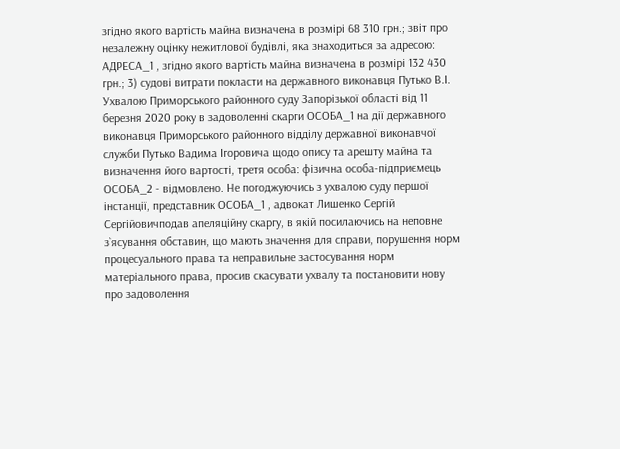згідно якого вартість майна визначена в розмірі 68 310 грн.; звіт про незалежну оцінку нежитлової будівлі, яка знаходиться за адресою: АДРЕСА_1 , згідно якого вартість майна визначена в розмірі 132 430 грн.; 3) судові витрати покласти на державного виконавця Путько В.І. Ухвалою Приморського районного суду Запорізької області від 11 березня 2020 року в задоволенні скарги ОСОБА_1 на дії державного виконавця Приморського районного відділу державної виконавчої служби Путько Вадима Ігоровича щодо опису та арешту майна та визначення його вартості, третя особа: фізична особа-підприємець ОСОБА_2 - відмовлено. Не погоджуючись з ухвалою суду першої інстанції, представник ОСОБА_1 , адвокат Лишенко Сергій Сергійовичподав апеляційну скаргу, в якій посилаючись на неповне з`ясування обставин, що мають значення для справи, порушення норм процесуального права та неправильне застосування норм матеріального права, просив скасувати ухвалу та постановити нову про задоволення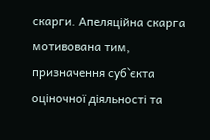скарги. Апеляційна скарга мотивована тим, призначення суб`єкта оціночної діяльності та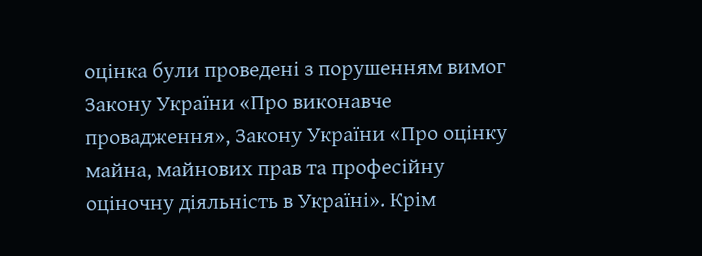оцінка були проведені з порушенням вимог Закону України «Про виконавче провадження», Закону України «Про оцінку майна, майнових прав та професійну оціночну діяльність в Україні». Крім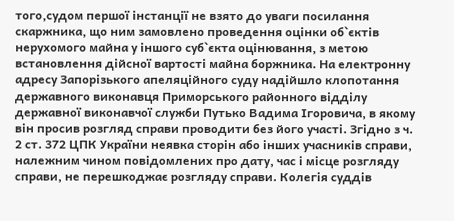того,судом першої інстанції не взято до уваги посилання скаржника, що ним замовлено проведення оцінки об`єктів нерухомого майна у іншого суб`єкта оцінювання, з метою встановлення дійсної вартості майна боржника. На електронну адресу Запорізького апеляційного суду надійшло клопотання державного виконавця Приморського районного відділу державної виконавчої служби Путько Вадима Ігоровича, в якому він просив розгляд справи проводити без його участі. Згідно з ч. 2 ст. 372 ЦПК України неявка сторін або інших учасників справи, належним чином повідомлених про дату, час і місце розгляду справи, не перешкоджає розгляду справи. Колегія суддів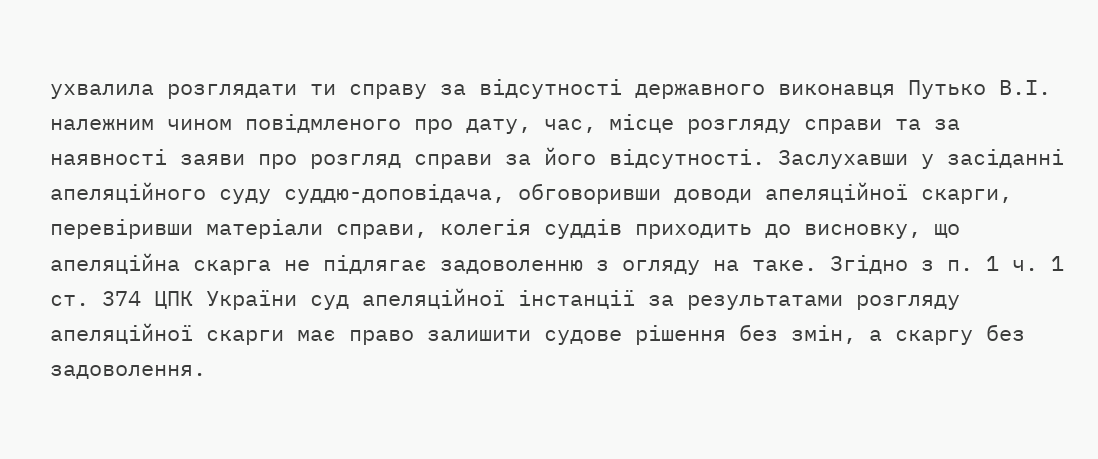ухвалила розглядати ти справу за відсутності державного виконавця Путько В.І. належним чином повідмленого про дату, час, місце розгляду справи та за наявності заяви про розгляд справи за його відсутності. Заслухавши у засіданні апеляційного суду суддю-доповідача, обговоривши доводи апеляційної скарги, перевіривши матеріали справи, колегія суддів приходить до висновку, що апеляційна скарга не підлягає задоволенню з огляду на таке. Згідно з п. 1 ч. 1 ст. 374 ЦПК України суд апеляційної інстанції за результатами розгляду апеляційної скарги має право залишити судове рішення без змін, а скаргу без задоволення.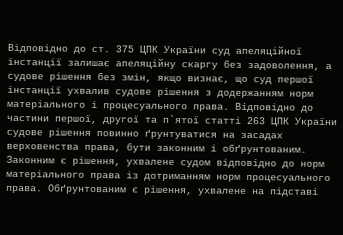Відповідно до ст. 375 ЦПК України суд апеляційної інстанції залишає апеляційну скаргу без задоволення, а судове рішення без змін, якщо визнає, що суд першої інстанції ухвалив судове рішення з додержанням норм матеріального і процесуального права. Відповідно до частини першої, другої та п`ятої статті 263 ЦПК України судове рішення повинно ґрунтуватися на засадах верховенства права, бути законним і обґрунтованим. Законним є рішення, ухвалене судом відповідно до норм матеріального права із дотриманням норм процесуального права. Обґрунтованим є рішення, ухвалене на підставі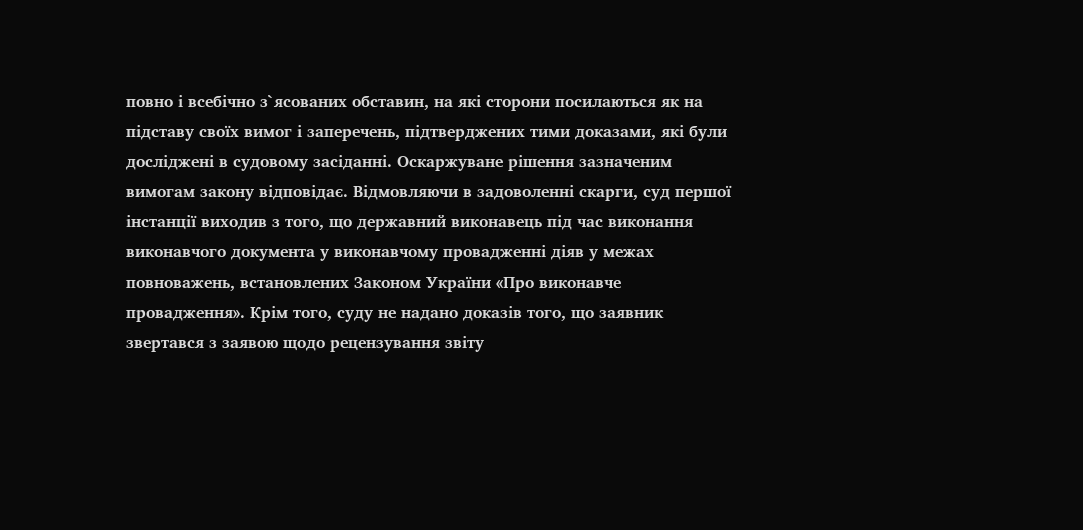повно і всебічно з`ясованих обставин, на які сторони посилаються як на підставу своїх вимог і заперечень, підтверджених тими доказами, які були досліджені в судовому засіданні. Оскаржуване рішення зазначеним вимогам закону відповідає. Відмовляючи в задоволенні скарги, суд першої інстанції виходив з того, що державний виконавець під час виконання виконавчого документа у виконавчому провадженні діяв у межах повноважень, встановлених Законом України «Про виконавче провадження». Крім того, суду не надано доказів того, що заявник звертався з заявою щодо рецензування звіту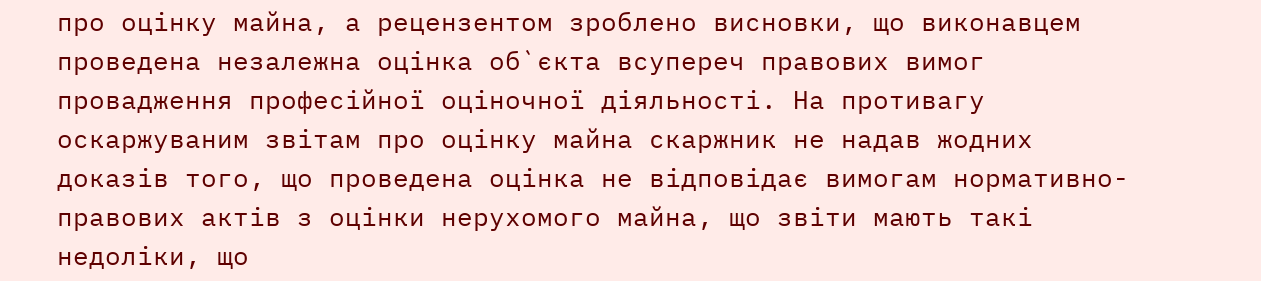про оцінку майна, а рецензентом зроблено висновки, що виконавцем проведена незалежна оцінка об`єкта всупереч правових вимог провадження професійної оціночної діяльності. На противагу оскаржуваним звітам про оцінку майна скаржник не надав жодних доказів того, що проведена оцінка не відповідає вимогам нормативно-правових актів з оцінки нерухомого майна, що звіти мають такі недоліки, що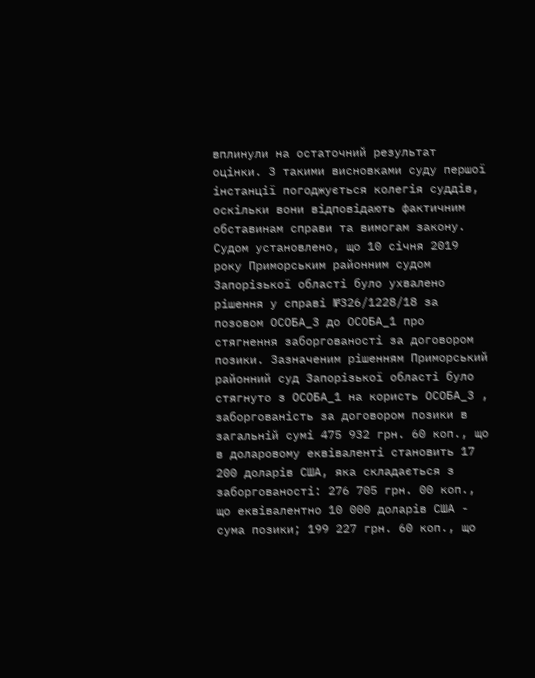вплинули на остаточний результат оцінки. З такими висновками суду першої інстанції погоджується колегія суддів, оскільки вони відповідають фактичним обставинам справи та вимогам закону. Судом установлено, що 10 січня 2019 року Приморським районним судом Запорізької області було ухвалено рішення у справі №326/1228/18 за позовом ОСОБА_3 до ОСОБА_1 про стягнення заборгованості за договором позики. Зазначеним рішенням Приморський районний суд Запорізької області було стягнуто з ОСОБА_1 на користь ОСОБА_3 , заборгованість за договором позики в загальній сумі 475 932 грн. 60 коп., що в доларовому еквіваленті становить 17 200 доларів США, яка складається з заборгованості: 276 705 грн. 00 коп., що еквівалентно 10 000 доларів США - сума позики; 199 227 грн. 60 коп., що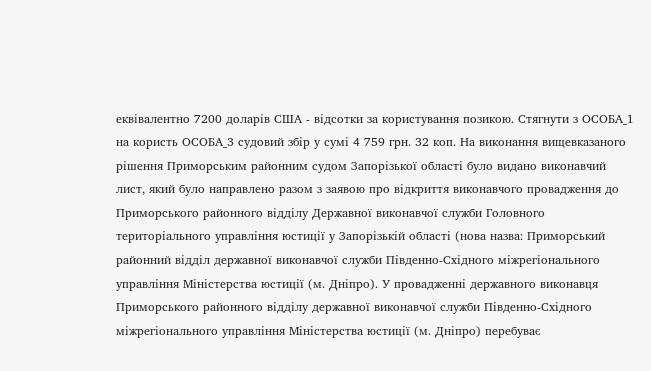еквівалентно 7200 доларів США - відсотки за користування позикою. Стягнути з ОСОБА_1 на користь ОСОБА_3 судовий збір у сумі 4 759 грн. 32 коп. На виконання вищевказаного рішення Приморським районним судом Запорізької області було видано виконавчий лист, який було направлено разом з заявою про відкриття виконавчого провадження до Приморського районного відділу Державної виконавчої служби Головного територіального управління юстиції у Запорізькій області (нова назва: Приморський районний відділ державної виконавчої служби Південно-Східного міжрегіонального управління Міністерства юстиції (м. Дніпро). У провадженні державного виконавця Приморського районного відділу державної виконавчої служби Південно-Східного міжрегіонального управління Міністерства юстиції (м. Дніпро) перебуває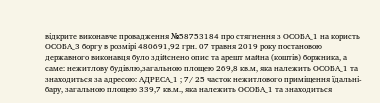відкрите виконавче провадження №58753184 про стягнення з ОСОБА_1 на користь ОСОБА_3 боргу в розмірі 480691,92 грн. 07 травня 2019 року постановою державного виконавця було здійснено опис та арешт майна (коштів) боржника, а саме: нежитлову будівлю,загальною площею 269,8 кв.м, яка належить ОСОБА_1 та знаходиться за адресою: АДРЕСА_1 ; 7/ 25 часток нежитлового приміщення їдальні-бару, загальною площею 339,7 кв.м., яка належить ОСОБА_1 та знаходиться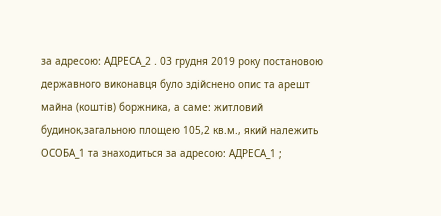за адресою: АДРЕСА_2 . 03 грудня 2019 року постановою державного виконавця було здійснено опис та арешт майна (коштів) боржника, а саме: житловий будинок,загальною площею 105,2 кв.м., який належить ОСОБА_1 та знаходиться за адресою: АДРЕСА_1 ;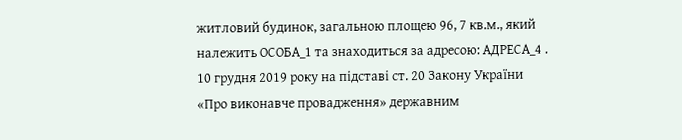житловий будинок, загальною площею 96, 7 кв.м., який належить ОСОБА_1 та знаходиться за адресою: АДРЕСА_4 . 10 грудня 2019 року на підставі ст. 20 Закону України «Про виконавче провадження» державним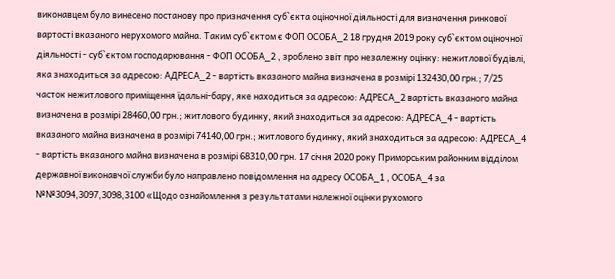виконавцем було винесено постанову про призначення суб`єкта оціночної діяльності для визначення ринкової вартості вказаного нерухомого майна. Таким суб`єктом є ФОП ОСОБА_2 18 грудня 2019 року суб`єктом оціночної діяльності - суб`єктом господарювання - ФОП ОСОБА_2 , зроблено звіт про незалежну оцінку: нежитлової будівлі, яка знаходиться за адресою: АДРЕСА_2 - вартість вказаного майна визначена в розмірі 132430,00 грн.; 7/25 часток нежитлового приміщення їдальні-бару, яке находиться за адресою: АДРЕСА_2 вартість вказаного майна визначена в розмірі 28460,00 грн.; житлового будинку, який знаходиться за адресою: АДРЕСА_4 - вартість вказаного майна визначена в розмірі 74140,00 грн.; житлового будинку, який знаходиться за адресою: АДРЕСА_4 - вартість вказаного майна визначена в розмірі 68310,00 грн. 17 січня 2020 року Приморським районним відділом державної виконавчої служби було направлено повідомлення на адресу ОСОБА_1 , ОСОБА_4 за №№3094,3097,3098,3100 «Щодо ознайомлення з результатами належної оцінки рухомого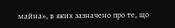майна», в яких зазначено про те, що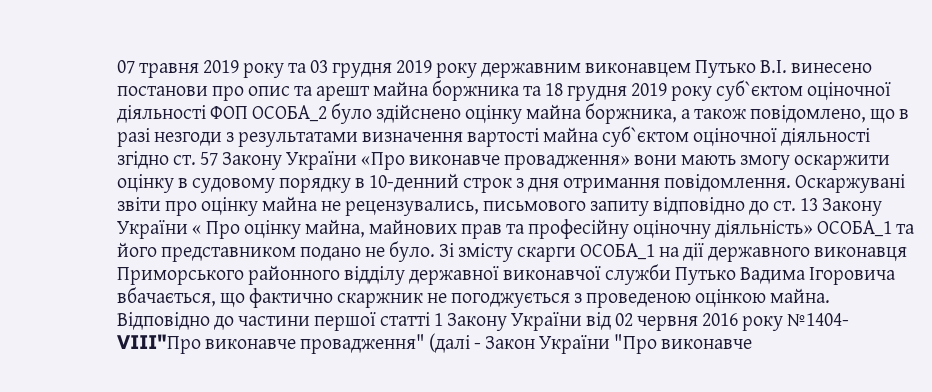07 травня 2019 року та 03 грудня 2019 року державним виконавцем Путько В.І. винесено постанови про опис та арешт майна боржника та 18 грудня 2019 року суб`єктом оціночної діяльності ФОП ОСОБА_2 було здійснено оцінку майна боржника, а також повідомлено, що в разі незгоди з результатами визначення вартості майна суб`єктом оціночної діяльності згідно ст. 57 Закону України «Про виконавче провадження» вони мають змогу оскаржити оцінку в судовому порядку в 10-денний строк з дня отримання повідомлення. Оскаржувані звіти про оцінку майна не рецензувались, письмового запиту відповідно до ст. 13 Закону України « Про оцінку майна, майнових прав та професійну оціночну діяльність» ОСОБА_1 та його представником подано не було. Зі змісту скарги ОСОБА_1 на дії державного виконавця Приморського районного відділу державної виконавчої служби Путько Вадима Ігоровича вбачається, що фактично скаржник не погоджується з проведеною оцінкою майна. Відповідно до частини першої статті 1 Закону України від 02 червня 2016 року №1404-VIII"Про виконавче провадження" (далі - Закон України "Про виконавче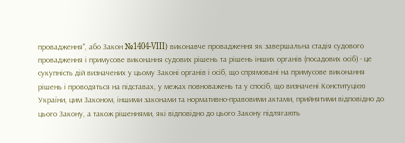провадження", або Закон №1404-VIII) виконавче провадження як завершальна стадія судового провадження і примусове виконання судових рішень та рішень інших органів (посадових осіб) - це сукупність дій визначених у цьому Законі органів і осіб, що спрямовані на примусове виконання рішень і проводяться на підставах, у межах повноважень та у спосіб, що визначені Конституцією України, цим Законом, іншими законами та нормативно-правовими актами, прийнятими відповідно до цього Закону, а також рішеннями, які відповідно до цього Закону підлягають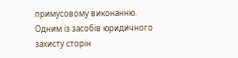примусовому виконанню. Одним із засобів юридичного захисту сторін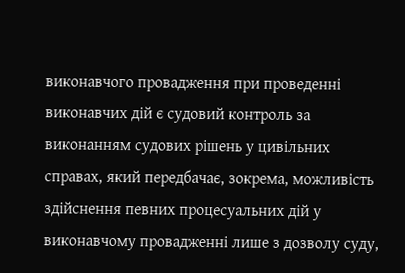виконавчого провадження при проведенні виконавчих дій є судовий контроль за виконанням судових рішень у цивільних справах, який передбачає, зокрема, можливість здійснення певних процесуальних дій у виконавчому провадженні лише з дозволу суду,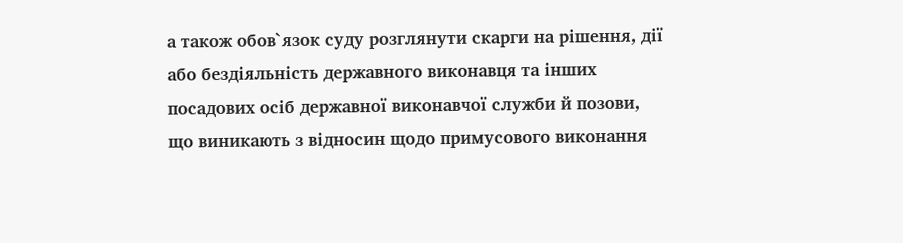а також обов`язок суду розглянути скарги на рішення, дії або бездіяльність державного виконавця та інших посадових осіб державної виконавчої служби й позови, що виникають з відносин щодо примусового виконання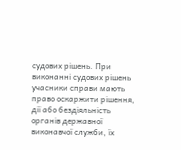судових рішень. При виконанні судових рішень учасники справи мають право оскаржити рішення, дії або бездіяльність органів державної виконавчої служби, їх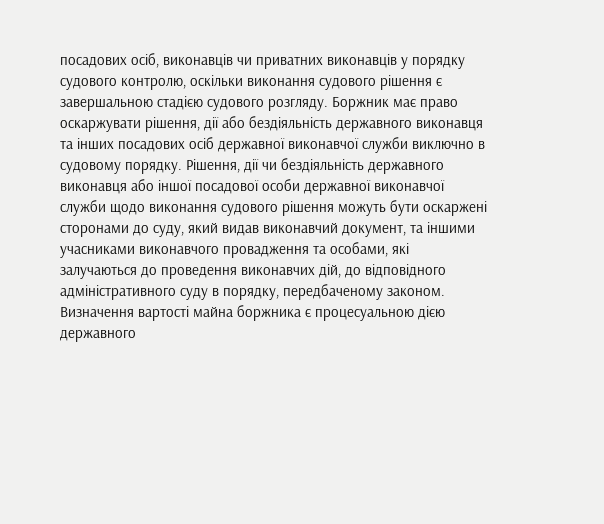посадових осіб, виконавців чи приватних виконавців у порядку судового контролю, оскільки виконання судового рішення є завершальною стадією судового розгляду. Боржник має право оскаржувати рішення, дії або бездіяльність державного виконавця та інших посадових осіб державної виконавчої служби виключно в судовому порядку. Рішення, дії чи бездіяльність державного виконавця або іншої посадової особи державної виконавчої служби щодо виконання судового рішення можуть бути оскаржені сторонами до суду, який видав виконавчий документ, та іншими учасниками виконавчого провадження та особами, які залучаються до проведення виконавчих дій, до відповідного адміністративного суду в порядку, передбаченому законом. Визначення вартості майна боржника є процесуальною дією державного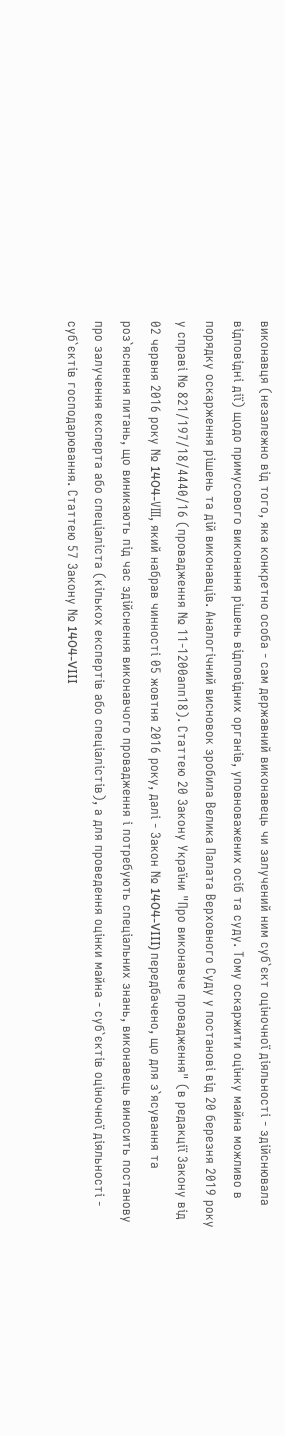виконавця (незалежно від того, яка конкретно особа - сам державний виконавець чи залучений ним суб`єкт оціночної діяльності - здійснювала відповідні дії) щодо примусового виконання рішень відповідних органів, уповноважених осіб та суду. Тому оскаржити оцінку майна можливо в порядку оскарження рішень та дій виконавців. Аналогічний висновок зробила Велика Палата Верховного Суду у постанові від 20 березня 2019 року у справі № 821/197/18/4440/16 (провадження № 11-1200апп18). Статтею 20 Закону України "Про виконавче провадження" (в редакції Закону від 02 червня 2016 року № 1404-VІІІ, який набрав чинності 05 жовтня 2016 року, далі - Закон № 1404-VIII) передбачено, що для з`ясування та роз`яснення питань, що виникають під час здійснення виконавчого провадження і потребують спеціальних знань, виконавець виносить постанову про залучення експерта або спеціаліста (кількох експертів або спеціалістів), а для проведення оцінки майна - суб`єктів оціночної діяльності - суб`єктів господарювання. Статтею 57 Закону № 1404-VIII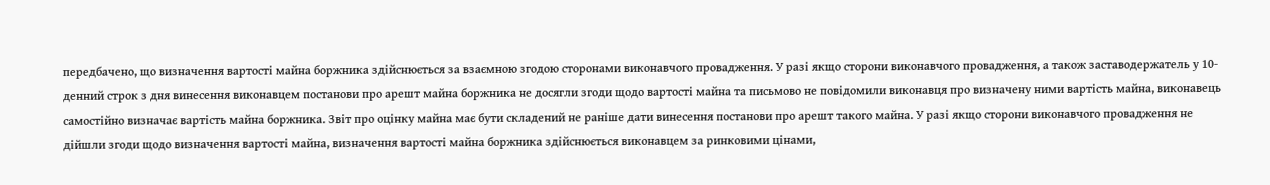передбачено, що визначення вартості майна боржника здійснюється за взаємною згодою сторонами виконавчого провадження. У разі якщо сторони виконавчого провадження, а також заставодержатель у 10-денний строк з дня винесення виконавцем постанови про арешт майна боржника не досягли згоди щодо вартості майна та письмово не повідомили виконавця про визначену ними вартість майна, виконавець самостійно визначає вартість майна боржника. Звіт про оцінку майна має бути складений не раніше дати винесення постанови про арешт такого майна. У разі якщо сторони виконавчого провадження не дійшли згоди щодо визначення вартості майна, визначення вартості майна боржника здійснюється виконавцем за ринковими цінами,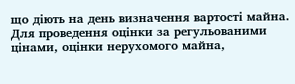що діють на день визначення вартості майна. Для проведення оцінки за регульованими цінами, оцінки нерухомого майна,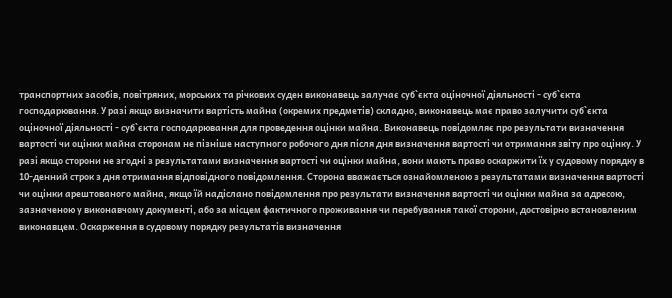транспортних засобів, повітряних, морських та річкових суден виконавець залучає суб`єкта оціночної діяльності - суб`єкта господарювання. У разі якщо визначити вартість майна (окремих предметів) складно, виконавець має право залучити суб`єкта оціночної діяльності - суб`єкта господарювання для проведення оцінки майна. Виконавець повідомляє про результати визначення вартості чи оцінки майна сторонам не пізніше наступного робочого дня після дня визначення вартості чи отримання звіту про оцінку. У разі якщо сторони не згодні з результатами визначення вартості чи оцінки майна, вони мають право оскаржити їх у судовому порядку в 10-денний строк з дня отримання відповідного повідомлення. Сторона вважається ознайомленою з результатами визначення вартості чи оцінки арештованого майна, якщо їй надіслано повідомлення про результати визначення вартості чи оцінки майна за адресою, зазначеною у виконавчому документі, або за місцем фактичного проживання чи перебування такої сторони, достовірно встановленим виконавцем. Оскарження в судовому порядку результатів визначення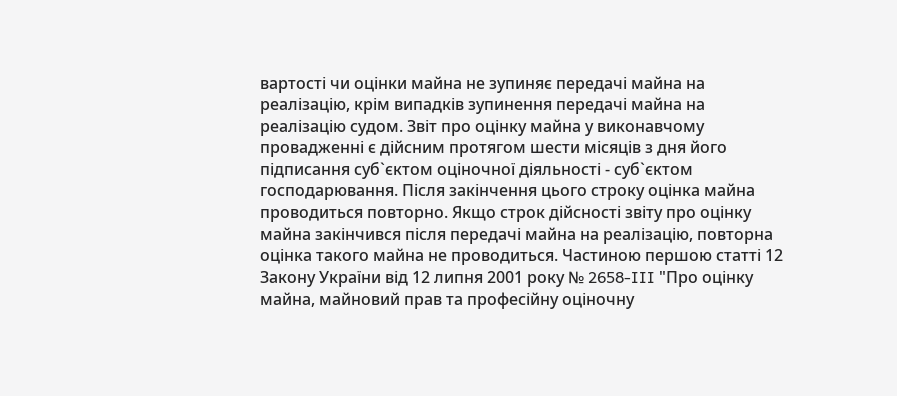вартості чи оцінки майна не зупиняє передачі майна на реалізацію, крім випадків зупинення передачі майна на реалізацію судом. Звіт про оцінку майна у виконавчому провадженні є дійсним протягом шести місяців з дня його підписання суб`єктом оціночної діяльності - суб`єктом господарювання. Після закінчення цього строку оцінка майна проводиться повторно. Якщо строк дійсності звіту про оцінку майна закінчився після передачі майна на реалізацію, повторна оцінка такого майна не проводиться. Частиною першою статті 12 Закону України від 12 липня 2001 року № 2658-III "Про оцінку майна, майновий прав та професійну оціночну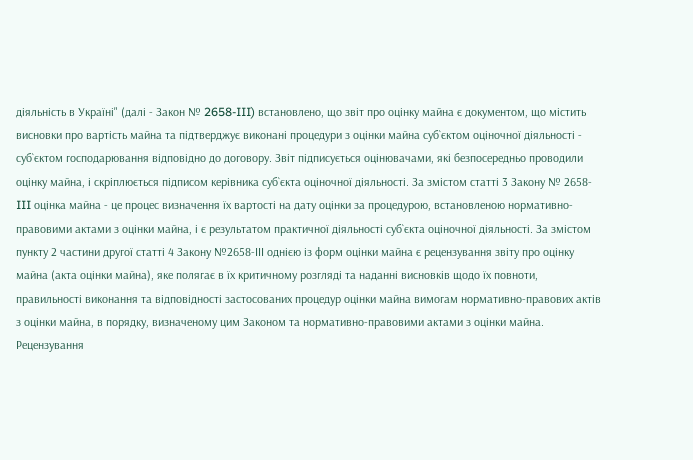діяльність в Україні" (далі - Закон № 2658-III) встановлено, що звіт про оцінку майна є документом, що містить висновки про вартість майна та підтверджує виконані процедури з оцінки майна суб`єктом оціночної діяльності - суб`єктом господарювання відповідно до договору. Звіт підписується оцінювачами, які безпосередньо проводили оцінку майна, і скріплюється підписом керівника суб`єкта оціночної діяльності. За змістом статті 3 Закону № 2658-III оцінка майна - це процес визначення їх вартості на дату оцінки за процедурою, встановленою нормативно-правовими актами з оцінки майна, і є результатом практичної діяльності суб`єкта оціночної діяльності. За змістом пункту 2 частини другої статті 4 Закону №2658-ІІІ однією із форм оцінки майна є рецензування звіту про оцінку майна (акта оцінки майна), яке полягає в їх критичному розгляді та наданні висновків щодо їх повноти, правильності виконання та відповідності застосованих процедур оцінки майна вимогам нормативно-правових актів з оцінки майна, в порядку, визначеному цим Законом та нормативно-правовими актами з оцінки майна. Рецензування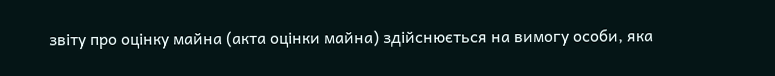звіту про оцінку майна (акта оцінки майна) здійснюється на вимогу особи, яка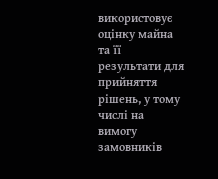використовує оцінку майна та її результати для прийняття рішень, у тому числі на вимогу замовників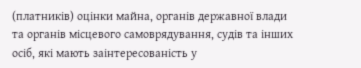(платників) оцінки майна, органів державної влади та органів місцевого самоврядування, судів та інших осіб, які мають заінтересованість у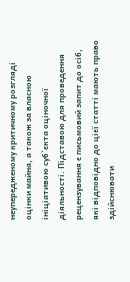неупередженому критичному розгляді оцінки майна, а також за власною ініціативою суб`єкта оціночної діяльності. Підставою для проведення рецензування є письмовий запит до осіб, які відповідно до цієї статті мають право здійснювати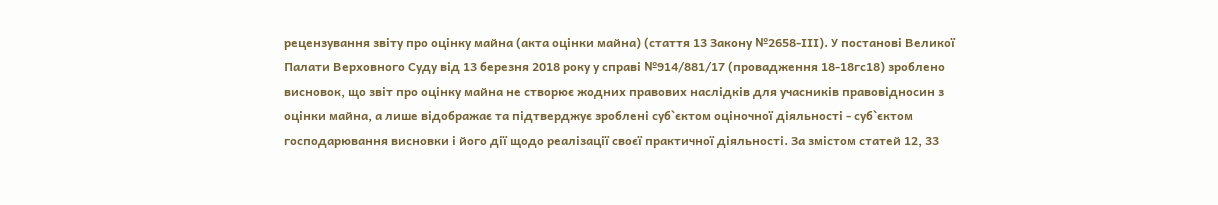рецензування звіту про оцінку майна (акта оцінки майна) (стаття 13 Закону №2658-ІІІ). У постанові Великої Палати Верховного Суду від 13 березня 2018 року у справі №914/881/17 (провадження 18-18гс18) зроблено висновок, що звіт про оцінку майна не створює жодних правових наслідків для учасників правовідносин з оцінки майна, а лише відображає та підтверджує зроблені суб`єктом оціночної діяльності - суб`єктом господарювання висновки і його дії щодо реалізації своєї практичної діяльності. За змістом статей 12, 33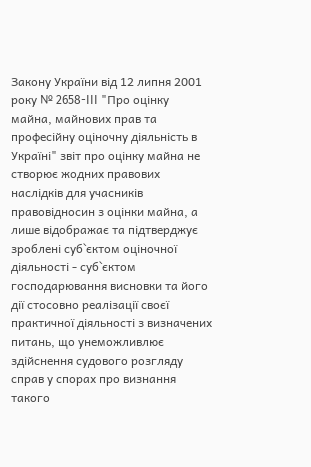Закону України від 12 липня 2001 року № 2658-III "Про оцінку майна, майнових прав та професійну оціночну діяльність в Україні" звіт про оцінку майна не створює жодних правових наслідків для учасників правовідносин з оцінки майна, а лише відображає та підтверджує зроблені суб`єктом оціночної діяльності - суб`єктом господарювання висновки та його дії стосовно реалізації своєї практичної діяльності з визначених питань, що унеможливлює здійснення судового розгляду справ у спорах про визнання такого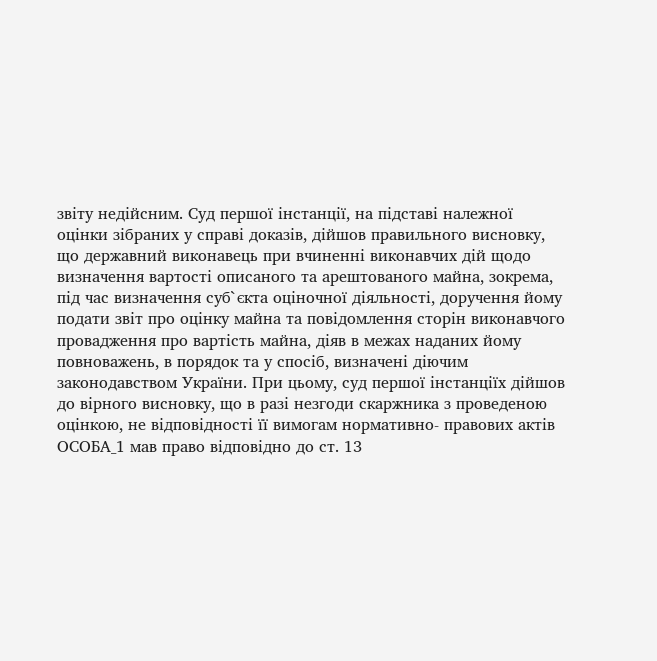звіту недійсним. Суд першої інстанції, на підставі належної оцінки зібраних у справі доказів, дійшов правильного висновку, що державний виконавець при вчиненні виконавчих дій щодо визначення вартості описаного та арештованого майна, зокрема, під час визначення суб`єкта оціночної діяльності, доручення йому подати звіт про оцінку майна та повідомлення сторін виконавчого провадження про вартість майна, діяв в межах наданих йому повноважень, в порядок та у спосіб, визначені діючим законодавством України. При цьому, суд першої інстанціїх дійшов до вірного висновку, що в разі незгоди скаржника з проведеною оцінкою, не відповідності її вимогам нормативно- правових актів ОСОБА_1 мав право відповідно до ст. 13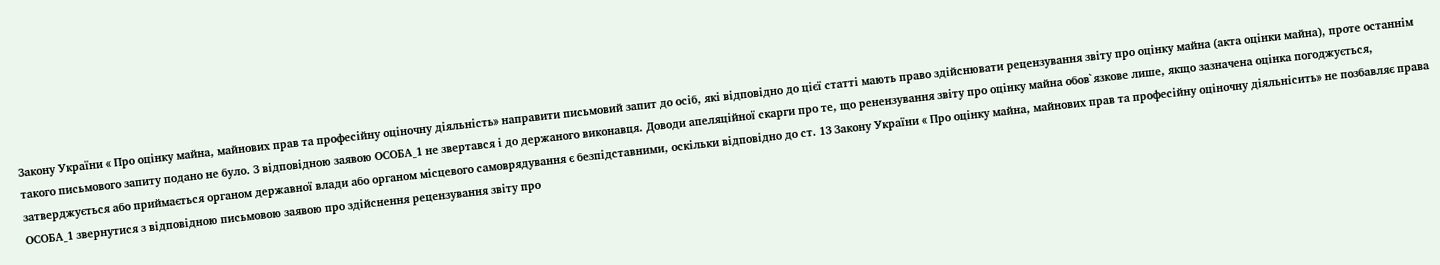Закону України « Про оцінку майна, майнових прав та професійну оціночну діяльність» направити письмовий запит до осіб, які відповідно до цієї статті мають право здійснювати рецензування звіту про оцінку майна (акта оцінки майна), проте останнім такого письмового запиту подано не було. З відповідною заявою ОСОБА_1 не звертався і до держаного виконавця. Доводи апеляційної скарги про те, що ренензування звіту про оцінку майна обов`язкове лише, якщо зазначена оцінка погоджується, затверджується або приймається органом державної влади або органом місцевого самоврядування є безпідставними, оскільки відповідно до ст. 13 Закону України « Про оцінку майна, майнових прав та професійну оціночну діяльнісить» не позбавляє права ОСОБА_1 звернутися з відповідною письмовою заявою про здійснення рецензування звіту про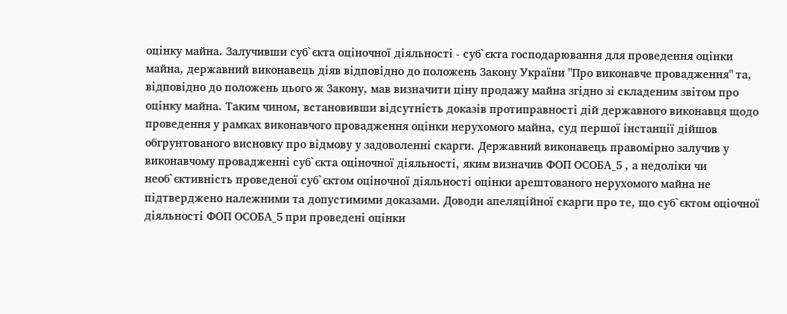оцінку майна. Залучивши суб`єкта оціночної діяльності - суб`єкта господарювання для проведення оцінки майна, державний виконавець діяв відповідно до положень Закону України "Про виконавче провадження" та, відповідно до положень цього ж Закону, мав визначити ціну продажу майна згідно зі складеним звітом про оцінку майна. Таким чином, встановивши відсутність доказів протиправності дій державного виконавця щодо проведення у рамках виконавчого провадження оцінки нерухомого майна, суд першої інстанції дійшов обгрунтованого висновку про відмову у задоволенні скарги. Державний виконавець правомірно залучив у виконавчому провадженні суб`єкта оціночної діяльності, яким визначив ФОП ОСОБА_5 , а недоліки чи необ`єктивність проведеної суб`єктом оціночної діяльності оцінки арештованого нерухомого майна не підтверджено належними та допустимими доказами. Доводи апеляційної скарги про те, що суб`єктом оціочної діяльності ФОП ОСОБА_5 при проведені оцінки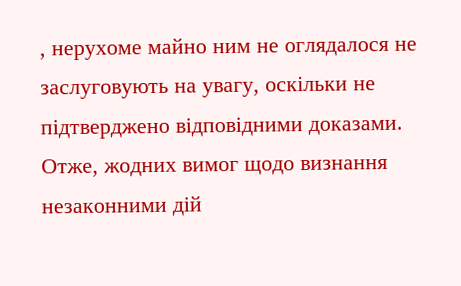, нерухоме майно ним не оглядалося не заслуговують на увагу, оскільки не підтверджено відповідними доказами. Отже, жодних вимог щодо визнання незаконними дій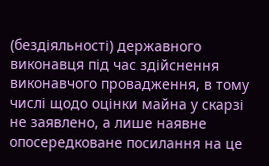(бездіяльності) державного виконавця під час здійснення виконавчого провадження, в тому числі щодо оцінки майна у скарзі не заявлено, а лише наявне опосередковане посилання на це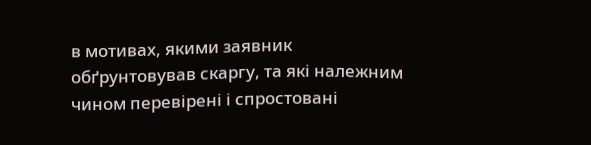в мотивах, якими заявник обґрунтовував скаргу, та які належним чином перевірені і спростовані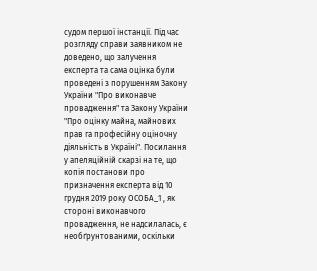судом першої інстанції. Під час розгляду справи заявником не доведено, що залучення експерта та сама оцінка були проведені з порушенням Закону України "Про виконавче провадження" та Закону України "Про оцінку майна, майнових прав га професійну оціночну діяльність в Україні". Посилання у апеляційній скарзі на те, що копія постанови про призначення експерта від 10 грудня 2019 року ОСОБА_1 , як стороні виконавчого провадження, не надсилалась, є необґрунтованими, оскільки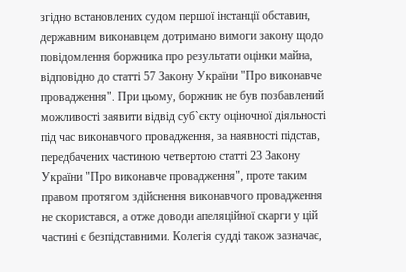згідно встановлених судом першої інстанції обставин, державним виконавцем дотримано вимоги закону щодо повідомлення боржника про результати оцінки майна, відповідно до статті 57 Закону України "Про виконавче провадження". При цьому, боржник не був позбавлений можливості заявити відвід суб`єкту оціночної діяльності під час виконавчого провадження, за наявності підстав, передбачених частиною четвертою статті 23 Закону України "Про виконавче провадження", проте таким правом протягом здійснення виконавчого провадження не скористався, а отже доводи апеляційної скарги у цій частині є безпідставними. Колегія судді також зазначає,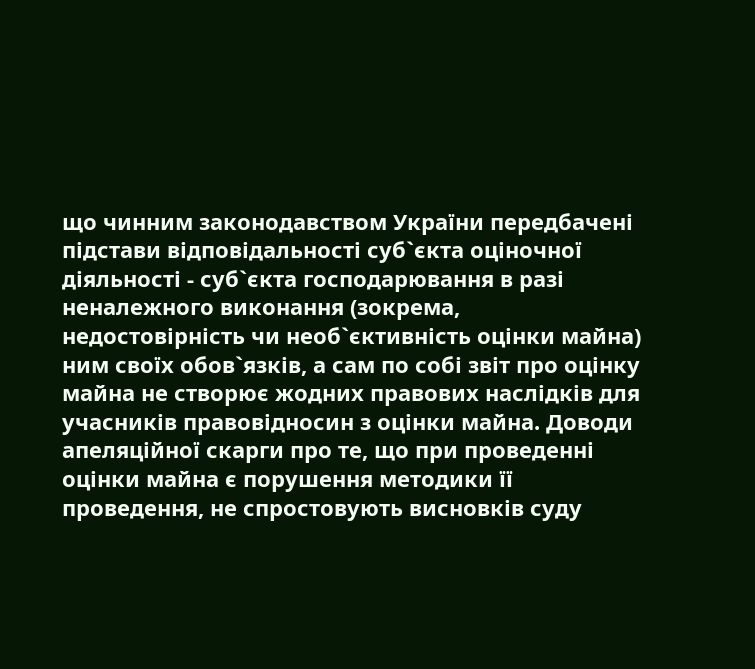що чинним законодавством України передбачені підстави відповідальності суб`єкта оціночної діяльності - суб`єкта господарювання в разі неналежного виконання (зокрема, недостовірність чи необ`єктивність оцінки майна) ним своїх обов`язків, а сам по собі звіт про оцінку майна не створює жодних правових наслідків для учасників правовідносин з оцінки майна. Доводи апеляційної скарги про те, що при проведенні оцінки майна є порушення методики її проведення, не спростовують висновків суду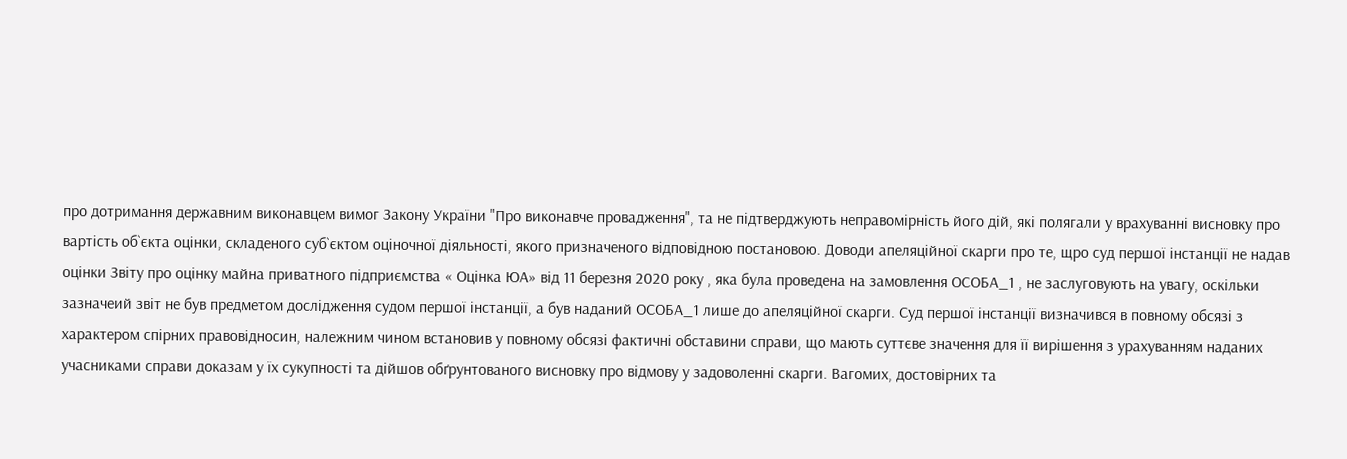про дотримання державним виконавцем вимог Закону України "Про виконавче провадження", та не підтверджують неправомірність його дій, які полягали у врахуванні висновку про вартість об`єкта оцінки, складеного суб`єктом оціночної діяльності, якого призначеного відповідною постановою. Доводи апеляційної скарги про те, щро суд першої інстанції не надав оцінки Звіту про оцінку майна приватного підприємства « Оцінка ЮА» від 11 березня 2020 року , яка була проведена на замовлення ОСОБА_1 , не заслуговують на увагу, оскільки зазначеий звіт не був предметом дослідження судом першої інстанції, а був наданий ОСОБА_1 лише до апеляційної скарги. Суд першої інстанції визначився в повному обсязі з характером спірних правовідносин, належним чином встановив у повному обсязі фактичні обставини справи, що мають суттєве значення для її вирішення з урахуванням наданих учасниками справи доказам у їх сукупності та дійшов обґрунтованого висновку про відмову у задоволенні скарги. Вагомих, достовірних та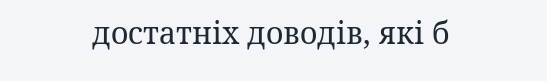достатніх доводів, які б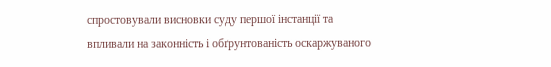спростовували висновки суду першої інстанції та впливали на законність і обґрунтованість оскаржуваного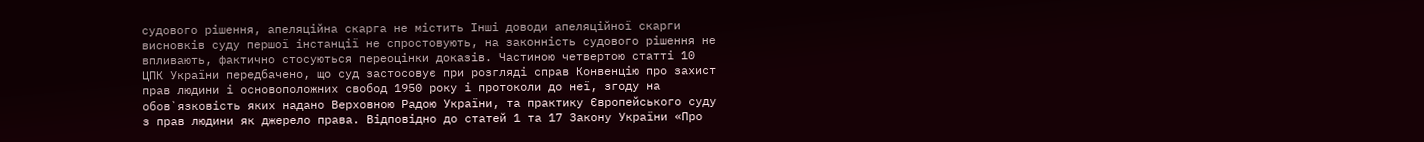судового рішення, апеляційна скарга не містить Інші доводи апеляційної скарги висновків суду першої інстанції не спростовують, на законність судового рішення не впливають, фактично стосуються переоцінки доказів. Частиною четвертою статті 10 ЦПК України передбачено, що суд застосовує при розгляді справ Конвенцію про захист прав людини і основоположних свобод 1950 року і протоколи до неї, згоду на обов`язковість яких надано Верховною Радою України, та практику Європейського суду з прав людини як джерело права. Відповідно до статей 1 та 17 Закону України «Про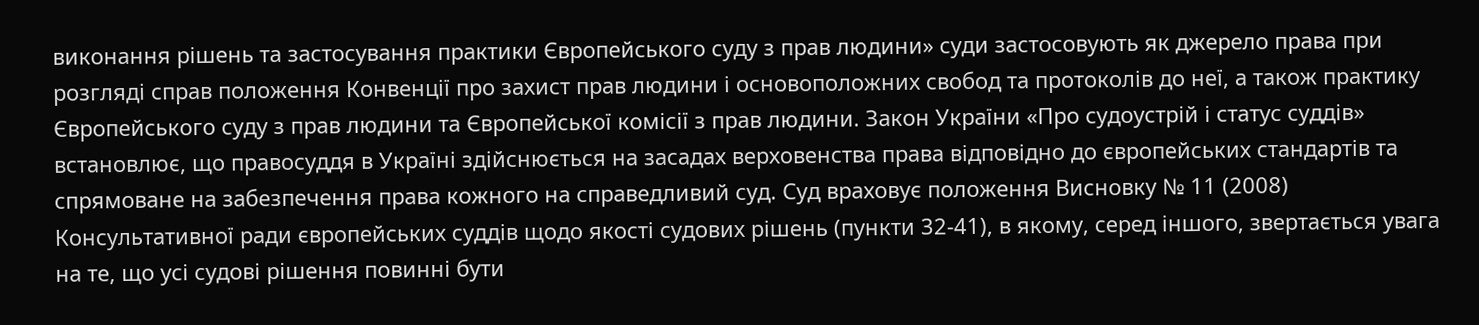виконання рішень та застосування практики Європейського суду з прав людини» суди застосовують як джерело права при розгляді справ положення Конвенції про захист прав людини і основоположних свобод та протоколів до неї, а також практику Європейського суду з прав людини та Європейської комісії з прав людини. Закон України «Про судоустрій і статус суддів» встановлює, що правосуддя в Україні здійснюється на засадах верховенства права відповідно до європейських стандартів та спрямоване на забезпечення права кожного на справедливий суд. Суд враховує положення Висновку № 11 (2008) Консультативної ради європейських суддів щодо якості судових рішень (пункти 32-41), в якому, серед іншого, звертається увага на те, що усі судові рішення повинні бути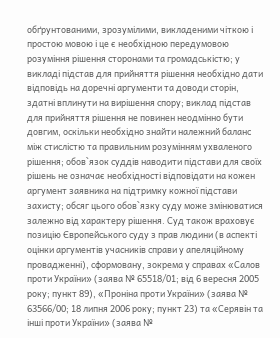обґрунтованими, зрозумілими, викладеними чіткою і простою мовою і це є необхідною передумовою розуміння рішення сторонами та громадськістю; у викладі підстав для прийняття рішення необхідно дати відповідь на доречні аргументи та доводи сторін, здатні вплинути на вирішення спору; виклад підстав для прийняття рішення не повинен неодмінно бути довгим, оскільки необхідно знайти належний баланс між стислістю та правильним розумінням ухваленого рішення; обов`язок суддів наводити підстави для своїх рішень не означає необхідності відповідати на кожен аргумент заявника на підтримку кожної підстави захисту; обсяг цього обов`язку суду може змінюватися залежно від характеру рішення. Суд також враховує позицію Європейського суду з прав людини (в аспекті оцінки аргументів учасників справи у апеляційному провадженні), сформовану, зокрема у справах «Салов проти України» (заява № 65518/01; від 6 вересня 2005 року; пункт 89), «Проніна проти України» (заява № 63566/00; 18 липня 2006 року; пункт 23) та «Серявін та інші проти України» (заява №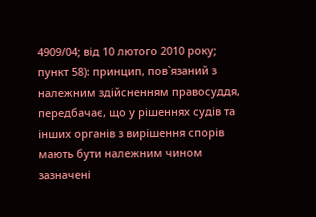4909/04; від 10 лютого 2010 року; пункт 58): принцип, пов`язаний з належним здійсненням правосуддя, передбачає, що у рішеннях судів та інших органів з вирішення спорів мають бути належним чином зазначені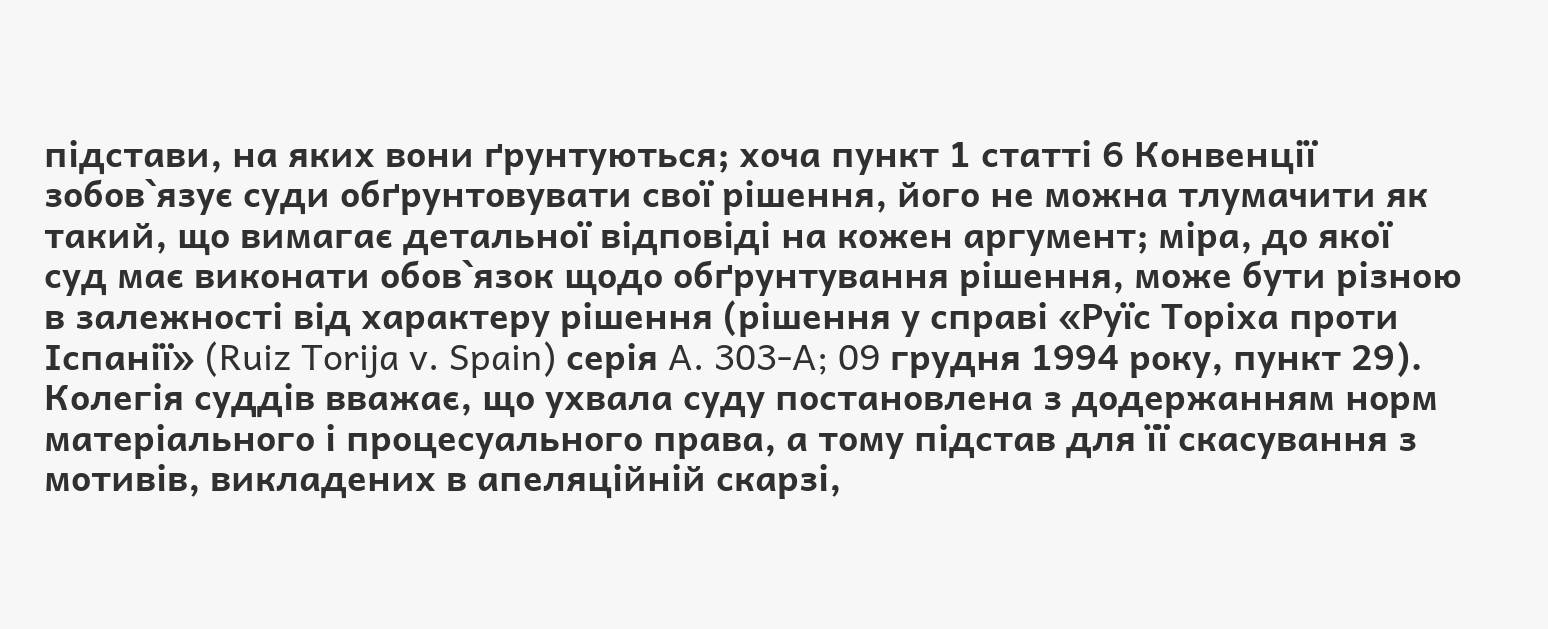підстави, на яких вони ґрунтуються; хоча пункт 1 статті 6 Конвенції зобов`язує суди обґрунтовувати свої рішення, його не можна тлумачити як такий, що вимагає детальної відповіді на кожен аргумент; міра, до якої суд має виконати обов`язок щодо обґрунтування рішення, може бути різною в залежності від характеру рішення (рішення у справі «Руїс Торіха проти Іспанії» (Ruiz Torija v. Spain) серія A. 303-A; 09 грудня 1994 року, пункт 29). Колегія суддів вважає, що ухвала суду постановлена з додержанням норм матеріального і процесуального права, а тому підстав для її скасування з мотивів, викладених в апеляційній скарзі,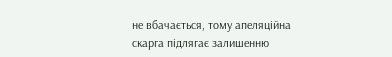не вбачається, тому апеляційна скарга підлягає залишенню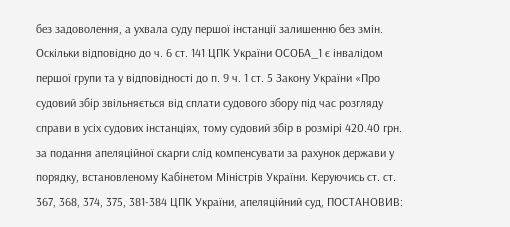без задоволення, а ухвала суду першої інстанції залишенню без змін. Оскільки відповідно до ч. 6 ст. 141 ЦПК України ОСОБА_1 є інвалідом першої групи та у відповідності до п. 9 ч. 1 ст. 5 Закону України «Про судовий збір звільняється від сплати судового збору під час розгляду справи в усіх судових інстанціях, тому судовий збір в розмірі 420.40 грн. за подання апеляційної скарги слід компенсувати за рахунок держави у порядку, встановленому Кабінетом Міністрів України. Керуючись ст. ст. 367, 368, 374, 375, 381-384 ЦПК України, апеляційний суд, ПОСТАНОВИВ: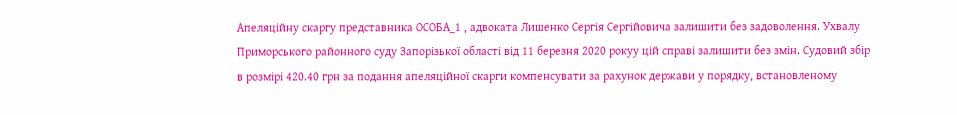Апеляційну скаргу представника ОСОБА_1 , адвоката Лишенко Сергія Сергійовича залишити без задоволення. Ухвалу Приморського районного суду Запорізької області від 11 березня 2020 рокуу цій справі залишити без змін. Судовий збір в розмірі 420.40 грн за подання апеляційної скарги компенсувати за рахунок держави у порядку, встановленому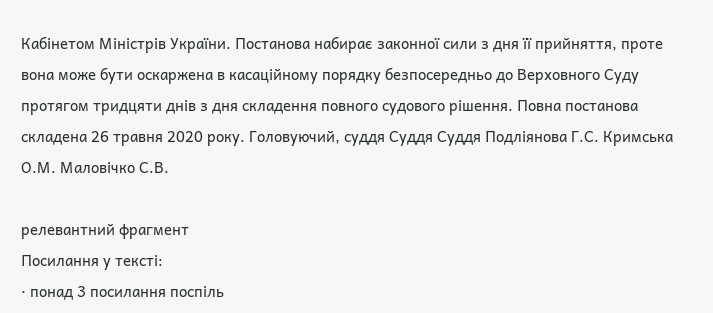Кабінетом Міністрів України. Постанова набирає законної сили з дня її прийняття, проте вона може бути оскаржена в касаційному порядку безпосередньо до Верховного Суду протягом тридцяти днів з дня складення повного судового рішення. Повна постанова складена 26 травня 2020 року. Головуючий, суддя Суддя Суддя Подліянова Г.С. Кримська О.М. Маловічко С.В.

релевантний фрагмент
Посилання у тексті:
· понад 3 посилання поспіль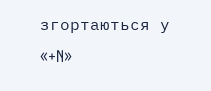згортаються у «+N»